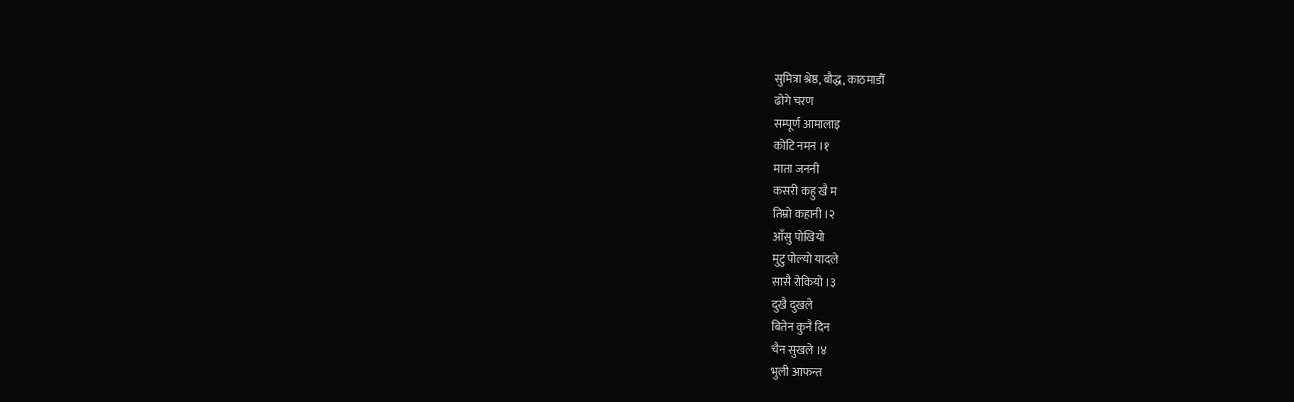सुमित्रा श्रेष्ठ, बौद्ध, काठमाडौँ
ढोगे चरण
सम्पूर्ण आमालाइ
कोटि नमन ।१
माता जननी
कसरी कहु खै म
तिम्रो कहानी ।२
आँसु पोखियो
मुटु पोल्यो यादले
सासै रोकियो ।३
दुखै दुखले
बितेन कुनै दिन
चैन सुखले ।४
भुली आफन्त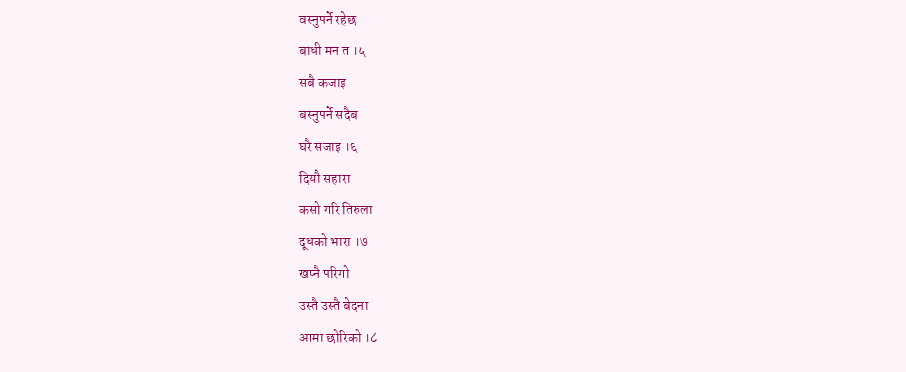वस्नुपर्ने रहेछ
बाधी मन त ।५
सबै कजाइ
बस्नुपर्ने सदैब
घरै सजाइ ।६
दियौ सहारा
कसो गरि तिरुला
दूधको भारा ।७
खप्नै परिगो
उस्तै उस्तै बेदना
आमा छोरिको ।८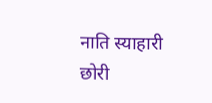नाति स्याहारी
छोरी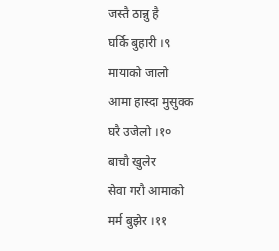जस्तै ठान्नु है
घर्कि बुहारी ।९
मायाको जालो
आमा हास्दा मुसुक्क
घरै उजेलो ।१०
बाचौ खुलेर
सेवा गरौ आमाको
मर्म बुझेर ।११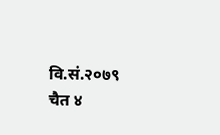वि.सं.२०७९ चैत ४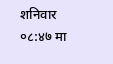शनिवार ०८:४७ मा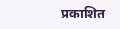प्रकाशित